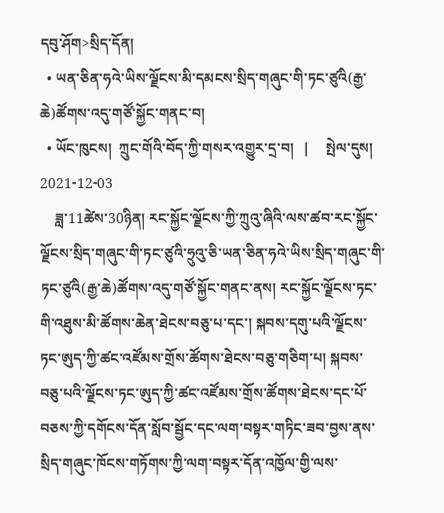དབུ་ཤོག>སྲིད་དོན།
  • ཡན་ཅིན་ཧའེ་ཡིས་ལྗོངས་མི་དམངས་སྲིད་གཞུང་གི་ཏང་ཙུའི(རྒྱ་ཆེ)ཚོགས་འདུ་གཙོ་སྐྱོང་གནང་བ།
  • ཡོང་ཁུངས།  ཀྲུང་གོའི་བོད་ཀྱི་གསར་འགྱུར་དྲ་བ།   |     སྤེལ་དུས།  2021-12-03
    ཟླ་11ཚེས་30ཉིན། རང་སྐྱོང་ལྗོངས་ཀྱི་ཀྲུའུ་ཞིའི་ལས་ཚབ་རང་སྐྱོང་ལྗོངས་སྲིད་གཞུང་གི་ཏང་ཙུའི་ཧྲུའུ་ཅི་ཡན་ཅིན་ཧའེ་ཡིས་སྲིད་གཞུང་གི་ཏང་ཙུའི(རྒྱ་ཆེ)ཚོགས་འདུ་གཙོ་སྐྱོང་གནང་ནས། རང་སྐྱོང་ལྗོངས་ཏང་གི་འཐུས་མི་ཚོགས་ཆེན་ཐེངས་བཅུ་པ་དང་། སྐབས་དགུ་པའི་ལྗོངས་ཏང་ཨུད་ཀྱི་ཚང་འཛོམས་གྲོས་ཚོགས་ཐེངས་བཅུ་གཅིག་པ། སྐབས་བཅུ་པའི་ལྗོངས་ཏང་ཨུད་ཀྱི་ཚང་འཛོམས་གྲོས་ཚོགས་ཐེངས་དང་པོ་བཅས་ཀྱི་དགོངས་དོན་སློབ་སྦྱོང་དང་ལག་བསྟར་གཏིང་ཟབ་བྱས་ནས་སྲིད་གཞུང་ཁོངས་གཏོགས་ཀྱི་ལག་བསྟར་དོན་འཁྱོལ་གྱི་ལས་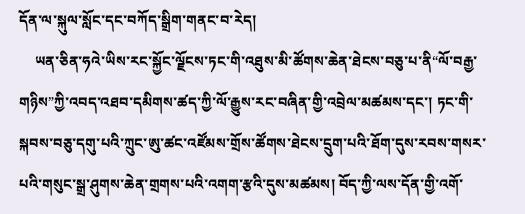དོན་ལ་སྐུལ་སློང་དང་བཀོད་སྒྲིག་གནང་བ་རེད།
    ཡན་ཅིན་ཧའེ་ཡིས་རང་སྐྱོང་ལྗོངས་ཏང་གི་འཐུས་མི་ཚོགས་ཆེན་ཐེངས་བཅུ་པ་ནི“ལོ་བརྒྱ་གཉིས”ཀྱི་འབད་འཐབ་དམིགས་ཚད་ཀྱི་ལོ་རྒྱུས་རང་བཞིན་གྱི་འབྲེལ་མཚམས་དང་། ཏང་གི་སྐབས་བཅུ་དགུ་པའི་ཀྲུང་ཨུ་ཚང་འཛོམས་གྲོས་ཚོགས་ཐེངས་དྲུག་པའི་ཐོག་དུས་རབས་གསར་པའི་གསུང་སྒྲ་ཤུགས་ཆེན་གྲགས་པའི་འགག་རྩའི་དུས་མཚམས། བོད་ཀྱི་ལས་དོན་གྱི་འགོ་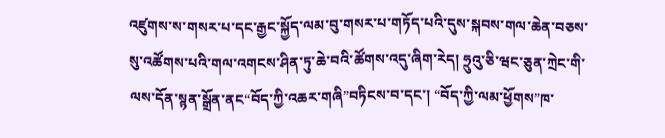འཛུགས་ས་གསར་པ་དང་རྒྱང་སྐྱོད་ལམ་བུ་གསར་པ་གཏོད་པའི་དུས་སྐབས་གལ་ཆེན་བཅས་སུ་འཚོགས་པའི་གལ་འགངས་ཤིན་ཏུ་ཆེ་བའི་ཚོགས་འདུ་ཞིག་རེད། ཧྲུའུ་ཅི་ཝང་ཅུན་ཀྲེང་གི་ལས་དོན་སྙན་སྒྲོན་ནང“བོད་ཀྱི་འཆར་གཞི”བཏིངས་བ་དང་། “བོད་ཀྱི་ལམ་ཕྱོགས”ཁ་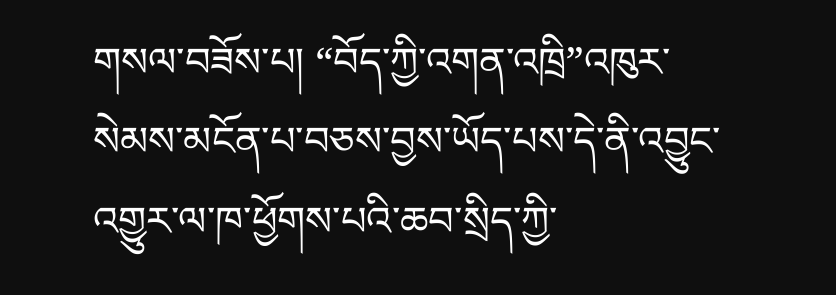གསལ་བཟོས་པ། “བོད་ཀྱི་འགན་འཁྲི”འཁུར་སེམས་མངོན་པ་བཅས་བྱས་ཡོད་པས་དེ་ནི་འབྱུང་འགྱུར་ལ་ཁ་ཕྱོགས་པའི་ཆབ་སྲིད་ཀྱི་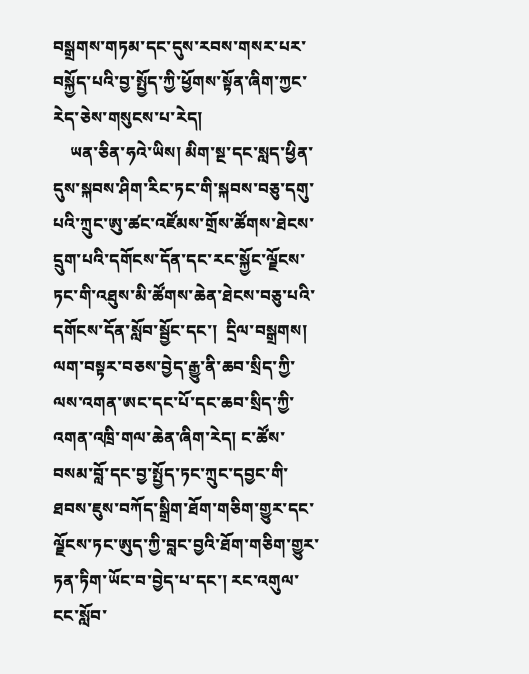བསྒྲགས་གཏམ་དང་དུས་རབས་གསར་པར་བསྐྱོད་པའི་བྱ་སྤྱོད་ཀྱི་ཕྱོགས་སྟོན་ཞིག་ཀྱང་རེད་ཅེས་གསུངས་པ་རེད།
    ཡན་ཅིན་ཧའེ་ཡིས། མིག་སྔ་དང་སླད་ཕྱིན་དུས་སྐབས་ཤིག་རིང་ཏང་གི་སྐབས་བཅུ་དགུ་པའི་ཀྲུང་ཨུ་ཚང་འཛོམས་གྲོས་ཚོགས་ཐེངས་དྲུག་པའི་དགོངས་དོན་དང་རང་སྐྱོང་ལྗོངས་ཏང་གི་འཐུས་མི་ཚོགས་ཆེན་ཐེངས་བཅུ་པའི་དགོངས་དོན་སློབ་སྦྱོང་དང་།  དྲིལ་བསྒྲགས། ལག་བསྟར་བཅས་བྱེད་རྒྱུ་ནི་ཆབ་སྲིད་ཀྱི་ལས་འགན་ཨང་དང་པོ་དང་ཆབ་སྲིད་ཀྱི་འགན་འཁྲི་གལ་ཆེན་ཞིག་རེད། ང་ཚོས་བསམ་བློ་དང་བྱ་སྤྱོད་ཏང་ཀྲུང་དབྱང་གི་ཐབས་ཇུས་བཀོད་སྒྲིག་ཐོག་གཅིག་གྱུར་དང་ལྗོངས་ཏང་ཨུད་ཀྱི་བླང་བྱའི་ཐོག་གཅིག་གྱུར་ཏན་ཏིག་ཡོང་བ་བྱེད་པ་དང་། རང་འགུལ་ངང་སློབ་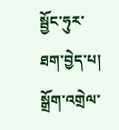སྦྱོང་ཧུར་ཐག་བྱེད་པ། སྒྲོག་འགྲེལ་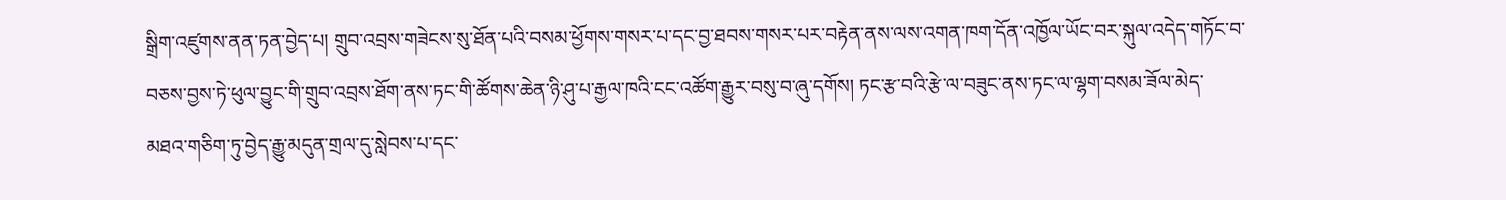སྒྲིག་འཛུགས་ནན་ཏན་བྱེད་པ། གྲུབ་འབྲས་གཟེངས་སུ་ཐོན་པའི་བསམ་ཕྱོགས་གསར་པ་དང་བྱ་ཐབས་གསར་པར་བརྟེན་ནས་ལས་འགན་ཁག་དོན་འཁྱོལ་ཡོང་བར་སྐུལ་འདེད་གཏོང་བ་བཅས་བྱས་ཏེ་ཕུལ་བྱུང་གི་གྲུབ་འབྲས་ཐོག་ནས་ཏང་གི་ཚོགས་ཆེན་ཉི་ཤུ་པ་རྒྱལ་ཁའི་ངང་འཚོག་རྒྱུར་བསུ་བ་ཞུ་དགོས། ཏང་རྩ་བའི་རྩེ་ལ་བཟུང་ནས་ཏང་ལ་ལྷག་བསམ་ཟོལ་མེད་མཐའ་གཅིག་ཏུ་བྱེད་རྒྱུ་མདུན་གྲལ་དུ་སླེབས་པ་དང་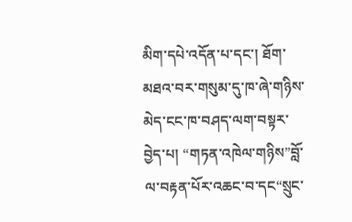མིག་དཔེ་འདོན་པ་དང་། ཐོག་མཐའ་བར་གསུམ་དུ་ཁ་ཞེ་གཉིས་མེད་ངང་ཁ་བཤད་ལག་བསྟར་བྱེད་པ། “གཏན་འཁེལ་གཉིས”བློ་ལ་བརྟན་པོར་འཆང་བ་དང“སྲུང་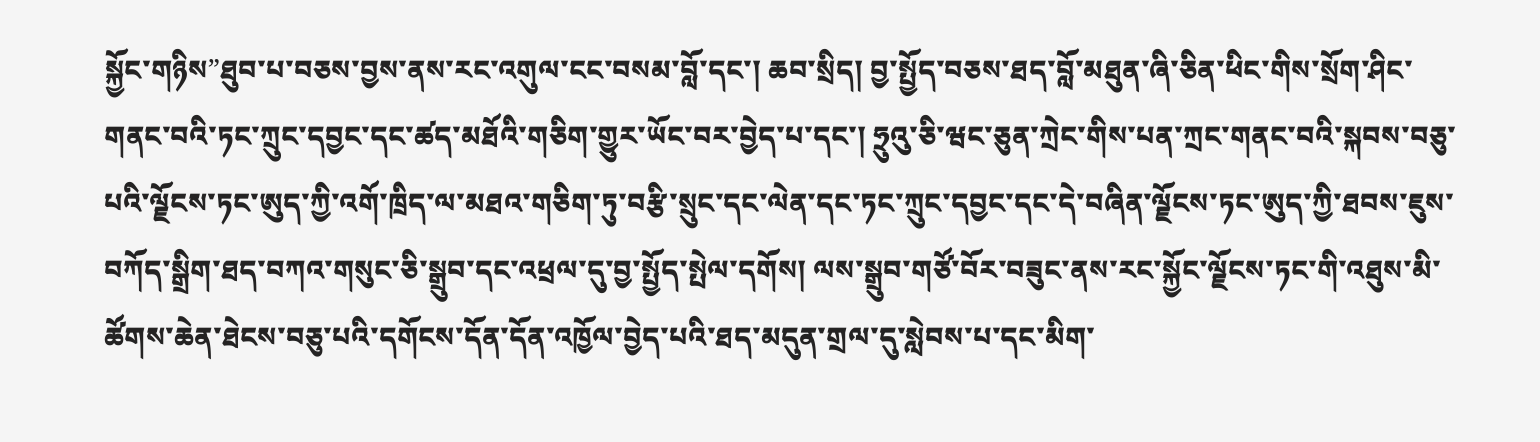སྐྱོང་གཉིས”ཐུབ་པ་བཅས་བྱས་ནས་རང་འགུལ་ངང་བསམ་བློ་དང་། ཆབ་སྲིད། བྱ་སྤྱོད་བཅས་ཐད་བློ་མཐུན་ཞི་ཅིན་ཕིང་གིས་སྲོག་ཤིང་གནང་བའི་ཏང་ཀྲུང་དབྱང་དང་ཚད་མཐོའི་གཅིག་གྱུར་ཡོང་བར་བྱེད་པ་དང་། ཧྲུའུ་ཅི་ཝང་ཅུན་ཀྲེང་གིས་པན་ཀྲང་གནང་བའི་སྐབས་བཅུ་པའི་ལྗོངས་ཏང་ཨུད་ཀྱི་འགོ་ཁྲིད་ལ་མཐའ་གཅིག་ཏུ་བརྩི་སྲུང་དང་ལེན་དང་ཏང་ཀྲུང་དབྱང་དང་དེ་བཞིན་ལྗོངས་ཏང་ཨུད་ཀྱི་ཐབས་ཇུས་བཀོད་སྒྲིག་ཐད་བཀའ་གསུང་ཅི་སྒྲུབ་དང་འཕྲལ་དུ་བྱ་སྤྱོད་སྤེལ་དགོས། ལས་སྒྲུབ་གཙོ་བོར་བཟུང་ནས་རང་སྐྱོང་ལྗོངས་ཏང་གི་འཐུས་མི་ཚོགས་ཆེན་ཐེངས་བཅུ་པའི་དགོངས་དོན་དོན་འཁྱོལ་བྱེད་པའི་ཐད་མདུན་གྲལ་དུ་སླེབས་པ་དང་མིག་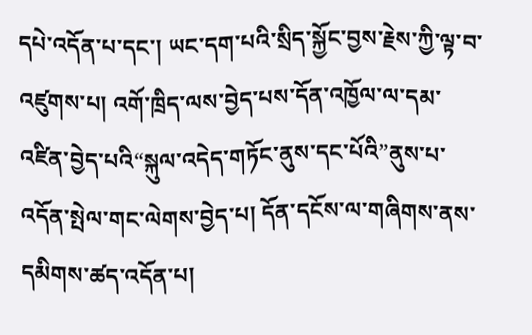དཔེ་འདོན་པ་དང་། ཡང་དག་པའི་སྲིད་སྐྱོང་བྱས་རྗེས་ཀྱི་ལྟ་བ་འཛུགས་པ། འགོ་ཁྲིད་ལས་བྱེད་པས་དོན་འཁྱོལ་ལ་དམ་འཛིན་བྱེད་པའི“སྐུལ་འདེད་གཏོང་ནུས་དང་པོའི”ནུས་པ་འདོན་སྤེལ་གང་ལེགས་བྱེད་པ། དོན་དངོས་ལ་གཞིགས་ནས་དམིགས་ཚད་འདོན་པ།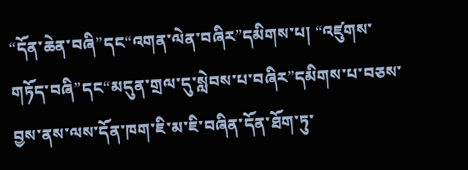“དོན་ཆེན་བཞི”དང“འགན་ལེན་བཞིར”དམིགས་པ། “འཛུགས་གཏོད་བཞི”དང“མདུན་གྲལ་དུ་སླེབས་པ་བཞིར”དམིགས་པ་བཅས་བྱས་ནས་ལས་དོན་ཁག་ཇི་མ་ཇི་བཞིན་དོན་ཐོག་ཏུ་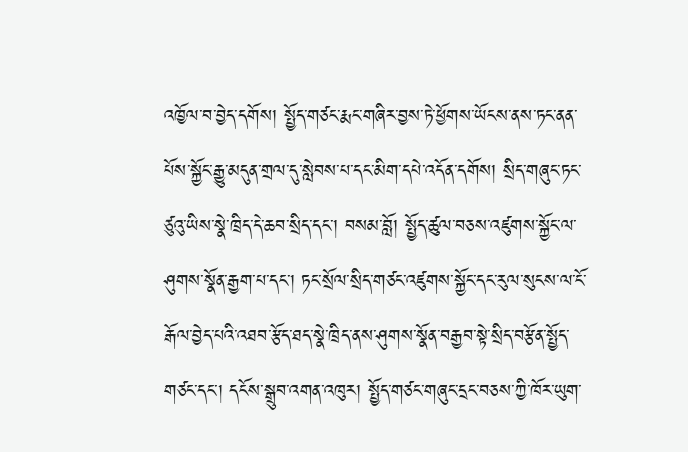འཁྱོལ་བ་བྱེད་དགོས། སྤྱོད་གཙང་རྨང་གཞིར་བྱས་ཏེ་ཕྱོགས་ཡོངས་ནས་ཏང་ནན་པོས་སྐྱོང་རྒྱུ་མདུན་གྲལ་དུ་སླེབས་པ་དང་མིག་དཔེ་འདོན་དགོས། སྲིད་གཞུང་ཏང་ཙུའུ་ཡིས་སྣེ་ཁྲིད་དེ་ཆབ་སྲིད་དང་། བསམ་བློ། སྤྱོད་ཚུལ་བཅས་འཛུགས་སྐྱོང་ལ་ཤུགས་སྣོན་རྒྱག་པ་དང་། ཏང་སྲོལ་སྲིད་གཙང་འཛུགས་སྐྱོང་དང་རུལ་སུངས་ལ་ངོ་རྒོལ་བྱེད་པའི་འཐབ་རྩོད་ཐད་སྣེ་ཁྲིད་ནས་ཤུགས་སྣོན་བརྒྱབ་སྟེ་སྲིད་བརྩོན་སྤྱོད་གཙང་དང་། དངོས་སྒྲུབ་འགན་འཁུར། སྤྱོད་གཙང་གཞུང་དྲང་བཅས་ཀྱི་ཁོར་ཡུག་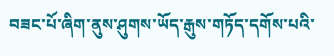བཟང་པོ་ཞིག་ནུས་ཤུགས་ཡོད་རྒུས་གཏོད་དགོས་པའི་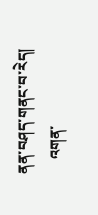ནན་བཤད་གནང་བ་རེད།
    འགན་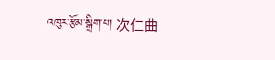འཁུར་རྩོམ་སྒྲིག་པ། 次仁曲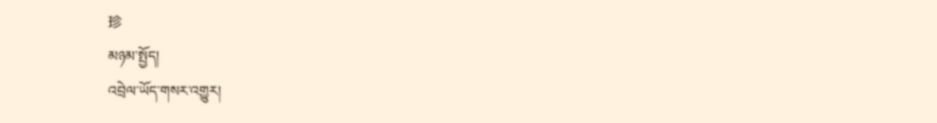珍
མཉམ་སྤྱོད།
འབྲེལ་ཡོད་གསར་འགྱུར།